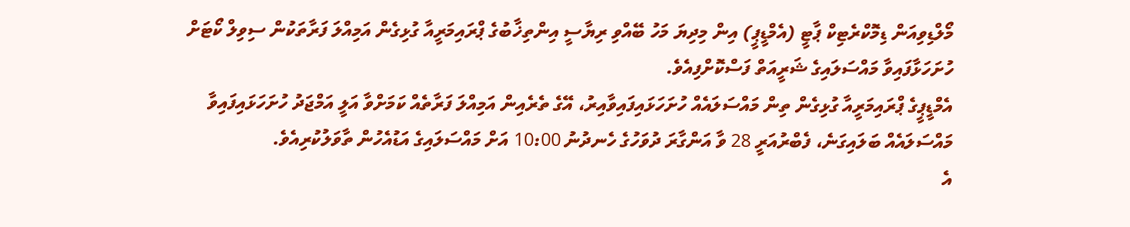މޯލްޑިވިއަން ޑިމޮކްރެޓިކް ޕާޓީ (އެމްޑީޕީ) އިން މިދިޔަ މަހު ބޭއްވި ރިޔާސީ އިންތިޚާބުގެ ޕްރައިމަރީއާ ގުޅިގެން އަމިއްލަ ފަރާތަކުން ސިވިލް ކޯޓަށް ހުށަހަޅާފައިވާ މައްސަލައިގެ ޝަރީއަތް ފަސްކޮށްފިއެވެ.
އެމްޑީޕީގެ ޕްރައިމަރީއާ ގުޅިގެން ތިން މައްސަލައެއް ހުށަހަޅައިފައިވާއިރު، އޭގެ ތެރެއިން އަމިއްލަ ފަރާތެއް ކަމަށްވާ އަލީ އަމްޖަދު ހުށަހަޅައިފައިވާ މައްސަލައެއް ބަލައިގަނެ، ފެބްރުއަރީ 28 ވާ އަންގާރަ ދުވަހުގެ ހެނދުނު 10:00 އަށް މައްސަލައިގެ އަޑުއެހުން ތާވަލުކުރިއެވެ.
އެ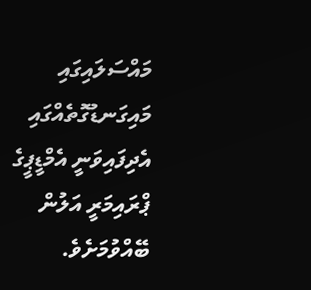މައްސަލައިގައި މައިގަނޑުގޮތެއްގައި އެދިފައިވަނީ އެމްޑީޕީގެ ޕްރައިމަރީ އަލުން ބޭއްވުމަށެވެ.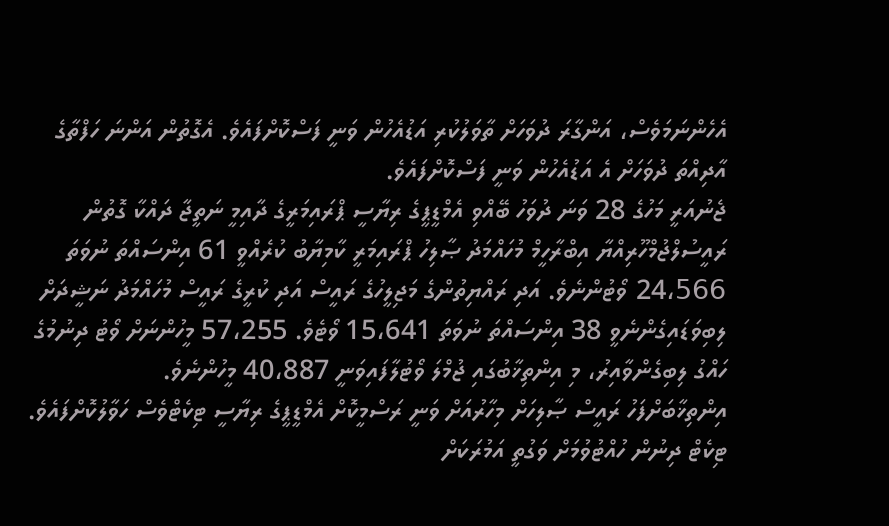އެހެންނަމަވެސް، އަންގާރަ ދުވަހަށް ތާވަލުކުރި އަޑުއެހުން ވަނީ ފަސްކޮށްފައެވެ. އެގޮތުން އަންނަ ހަފްތާގެ އާދިއްތަ ދުވަހަށް އެ އަޑުއެހުން ވަނީ ފަސްކޮށްފައެވެ.
ޖެނުއަރީ މަހުގެ 28 ވަނަ ދުވަހު ބޭއްވި އެމްޑީޕީގެ ރިޔާސީ ޕްރައިމަރީގެ ދާއިމީ ނަތީޖާ ދައްކާ ގޮތުން ރައީސުލްޖުމްހޫރިއްޔާ އިބްރާހީމް މުހައްމަދު ޞާލިހު ޕްރައިމަރީ ކާމިޔާބު ކުރެއްވީ 61 އިންސައްތަ ނުވަތަ 24،566 ވޯޓުންނެވެ. އަދި ރައްޔިތުންގެ މަޖިލީހުގެ ރައީސް އަދި ކުރީގެ ރައީސް މުހައްމަދު ނަޝީދަށް ލިބިވަޑައިގެންނެވީ 38 އިންސައްތަ ނުވަތަ 15،641 ވޯޓެވެ. 57،255 މީހުންނަށް ވޯޓު ދިނުމުގެ ހައްގު ލިބިގެންވާއިރު، މި އިންތިޚާބުގައި ޖުމްލަ ވޯޓުލާފައިވަނީ 40،887 މީހުންނެވެ.
އިންތިޚާބަށްފަހު ރައީސް ޞާލިހަށް މިހާރުއަށް ވަނީ ރަސްމީކޮށް އެމްޑީޕީގެ ރިޔާސީ ޓިކެޓްވެސް ހަވާލުކޮށްފައެވެ. ޓިކެޓް ދިނުން ހުއްޓުވުމަށް ވަގުތީ އަމުރަކަށް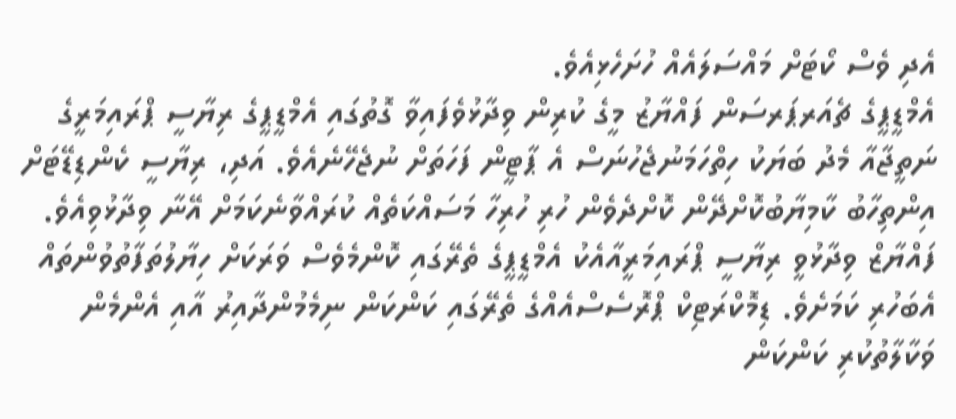އެދި ވެސް ކޯޓަށް މައްސަލައެއް ހުށަހެޅިއެވެ.
އެމްޑީޕީގެ ޗެއަރޕަރސަން ފައްޔާޒު މީގެ ކުރިން ވިދާޅުވެފައިވާ ގޮތުގައި އެމްޑީޕީގެ ރިޔާސީ ޕްރައިމަރީގެ ނަތީޖާއާ މެދު ބަޔަކު ހިތްހަމަނުޖެހުނަސް އެ ޕާޓީން ފަހަތަށް ނުޖެހޭނެއެވެ. އަދި، ރިޔާސީ ކެންޑިޑޭޓަށް އިންތިހާބު ކާމިޔާބުކޮށްދޭން ކޮށްދެވެން ހުރި ހުރިހާ މަސައްކަތެއް ކުރައްވާނެކަމަށް އޭނާ ވިދާޅުވިއެވެ.
ފައްޔާޒް ވިދާޅުވީ ރިޔާސީ ޕްރައިމަރީއާއެކު އެމްޑީޕީގެ ތެރޭގައި ކޮންމެވެސް ވަރަކަށް ހިޔާލުތަފާތުވުންތައް އެބަހުރި ކަމަށެވެ. ޑިމޮކްރަޓިކް ޕްރޮސެސްއެއްގެ ތެރޭގައި ކަންކަން ނިމެމުންދާއިރު އާއި އެންމެން ވަކާލާތުކުރި ކަންކަން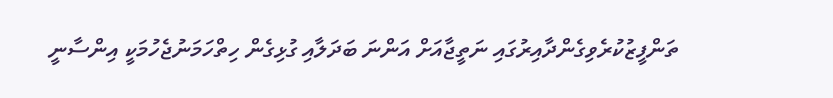ތަންފީޒުކުރެވިގެންދާއިރުގައި ނަތީޖާއަށް އަންނަ ބަދަލާއި ގުޅިގެން ހިތްހަމަނުޖެހުމަކީ އިންސާނީ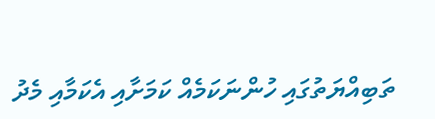ތަބިއްޔަތުގައި ހުންނަކަމެއް ކަމަށާއި އެކަމާއި މެދު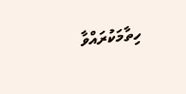ހިތާމަކުރައްވާ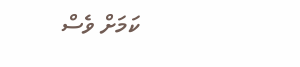ކަމަށް ވެސް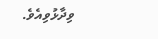ވިދާޅުވިއެވެ.